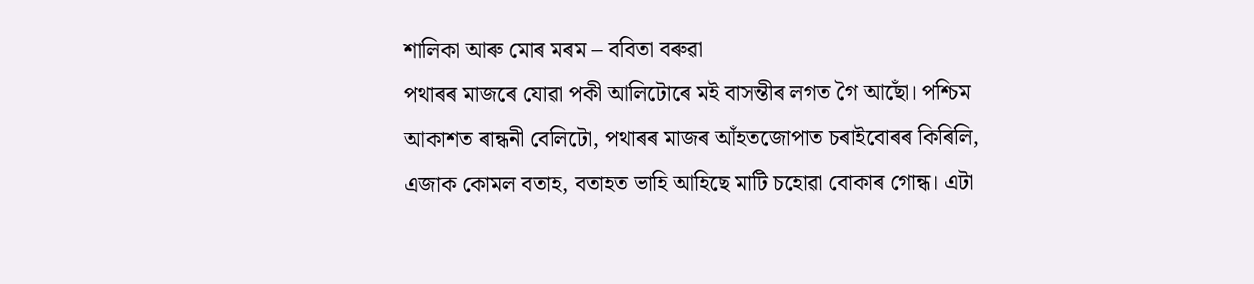শালিকা আৰু মোৰ মৰম – ববিতা বৰুৱা
পথাৰৰ মাজৰে যোৱা পকী আলিটোৰে মই বাসন্তীৰ লগত গৈ আছোঁ। পশ্চিম আকাশত ৰান্ধনী বেলিটো, পথাৰৰ মাজৰ আঁহতজোপাত চৰাইবোৰৰ কিৰিলি, এজাক কোমল বতাহ, বতাহত ভাহি আহিছে মাটি চহোৱা বোকাৰ গোন্ধ। এটা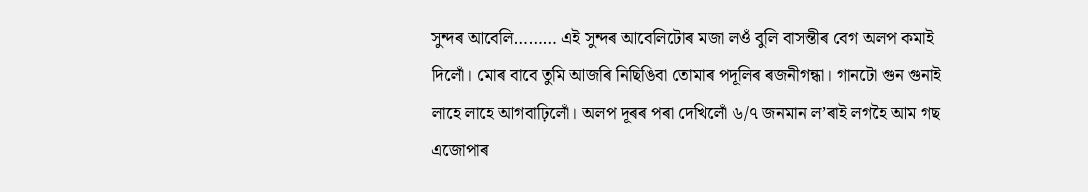সুন্দৰ আবেলি……… এই সুন্দৰ আবেলিটোৰ মজা লওঁ বুলি বাসন্তীৰ বেগ অলপ কমাই দিলোঁ। মোৰ বাবে তুমি আজৰি নিছিঙিবা তোমাৰ পদূলিৰ ৰজনীগন্ধা। গানটো গুন গুনাই লাহে লাহে আগবাঢ়িলোঁ। অলপ দূৰৰ পৰা দেখিলোঁ ৬/৭ জনমান ল’ৰাই লগহৈ আম গছ এজোপাৰ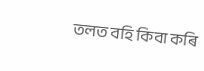তলত বহি কিবা কৰি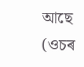আছে (ওচৰ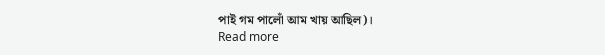পাই গম পালোঁ আম খায় আছিল)।
Read more